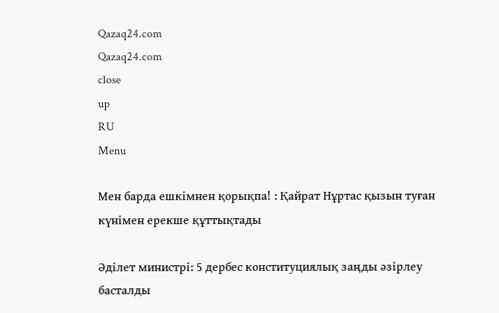Qazaq24.com
Qazaq24.com
close
up
RU
Menu

Мен барда ешкімнен қорықпа! : Қайрат Нұртас қызын туған күнімен ерекше құттықтады

Әділет министрі: 5 дербес конституциялық заңды әзірлеу басталды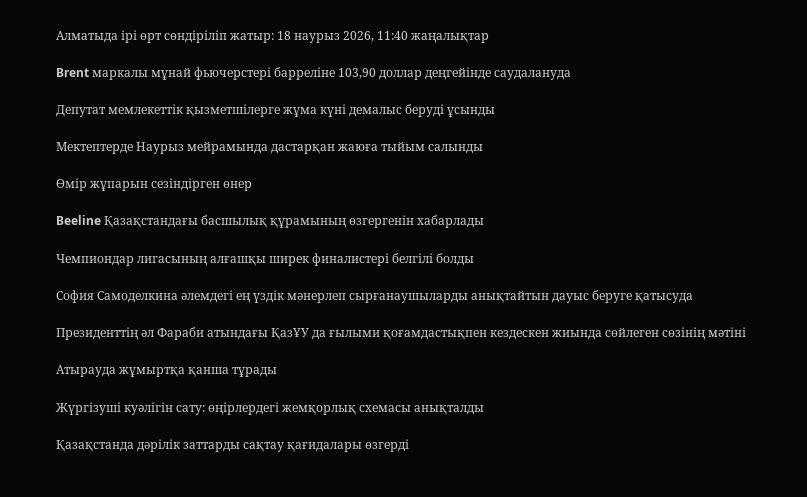Алматыда ірі өрт сөндіріліп жатыр: 18 наурыз 2026, 11:40 жаңалықтар

Brent маркалы мұнай фьючерстері барреліне 103,90 доллар деңгейінде саудалануда

Депутат мемлекеттік қызметшілерге жұма күні демалыс беруді ұсынды

Мектептерде Наурыз мейрамында дастарқан жаюға тыйым салынды

Өмір жұпарын сезіндірген өнер

Beeline Қазақстандағы басшылық құрамының өзгергенін хабарлады

Чемпиондар лигасының алғашқы ширек финалистері белгілі болды

София Самоделкина әлемдегі ең үздік мәнерлеп сырғанаушыларды анықтайтын дауыс беруге қатысуда

Президенттің әл Фараби атындағы ҚазҰУ да ғылыми қоғамдастықпен кездескен жиында сөйлеген сөзінің мәтіні

Атырауда жұмыртқа қанша тұрады

Жүргізуші куәлігін сату: өңірлердегі жемқорлық схемасы анықталды

Қазақстанда дәрілік заттарды сақтау қағидалары өзгерді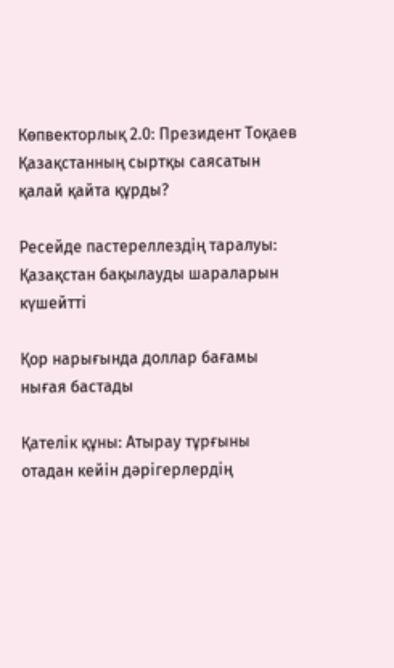Көпвекторлық 2.0: Президент Тоқаев Қазақстанның сыртқы саясатын қалай қайта құрды?

Ресейде пастереллездің таралуы: Қазақстан бақылауды шараларын күшейтті

Қор нарығында доллар бағамы нығая бастады

Қателік құны: Атырау тұрғыны отадан кейін дәрігерлердің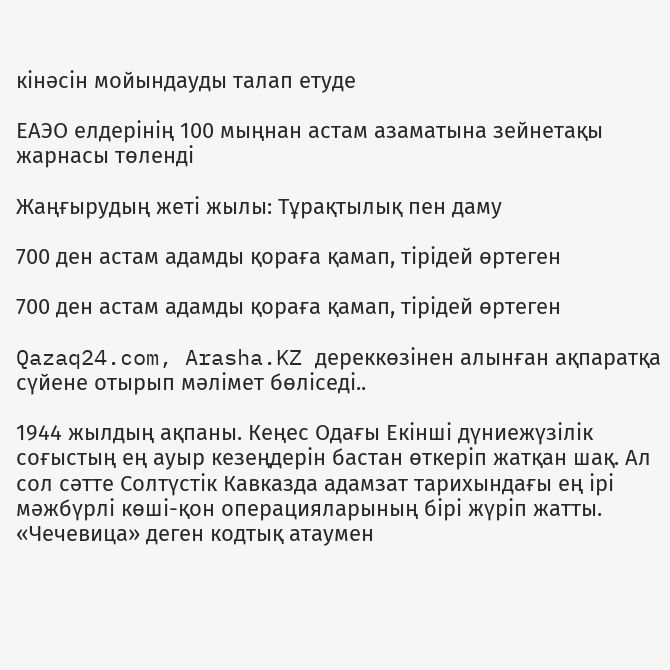кінәсін мойындауды талап етуде

ЕАЭО елдерінің 100 мыңнан астам азаматына зейнетақы жарнасы төленді

Жаңғырудың жеті жылы: Тұрақтылық пен даму

700 ден астам адамды қораға қамап, тірідей өртеген

700 ден астам адамды қораға қамап, тірідей өртеген

Qazaq24.com, Arasha.KZ дереккөзінен алынған ақпаратқа сүйене отырып мәлімет бөліседі..

1944 жылдың ақпаны. Кеңес Одағы Екінші дүниежүзілік соғыстың ең ауыр кезеңдерін бастан өткеріп жатқан шақ. Ал сол сәтте Солтүстік Кавказда адамзат тарихындағы ең ірі мәжбүрлі көші-қон операцияларының бірі жүріп жатты. «Чечевица» деген кодтық атаумен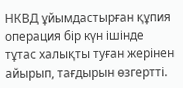НКВД ұйымдастырған құпия операция бір күн ішінде тұтас халықты туған жерінен айырып, тағдырын өзгертті.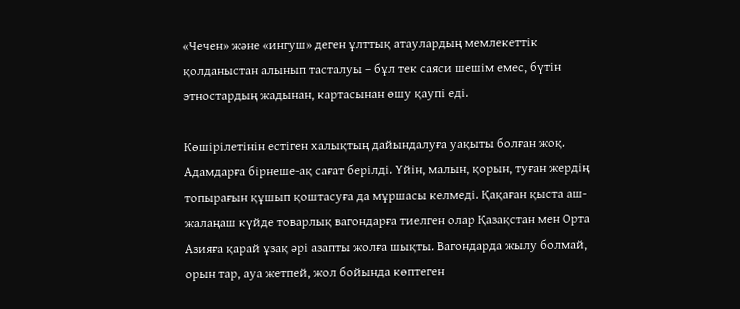«Чечен» және «ингуш» деген ұлттық атаулардың мемлекеттік қолданыстан алынып тасталуы – бұл тек саяси шешім емес, бүтін этностардың жадынан, картасынан өшу қаупі еді.

Көшірілетінін естіген халықтың дайындалуға уақыты болған жоқ. Адамдарға бірнеше-ақ сағат берілді. Үйін, малын, қорын, туған жердің топырағын құшып қоштасуға да мұршасы келмеді. Қақаған қыста аш-жалаңаш күйде товарлық вагондарға тиелген олар Қазақстан мен Орта Азияға қарай ұзақ әрі азапты жолға шықты. Вагондарда жылу болмай, орын тар, ауа жетпей, жол бойында көптеген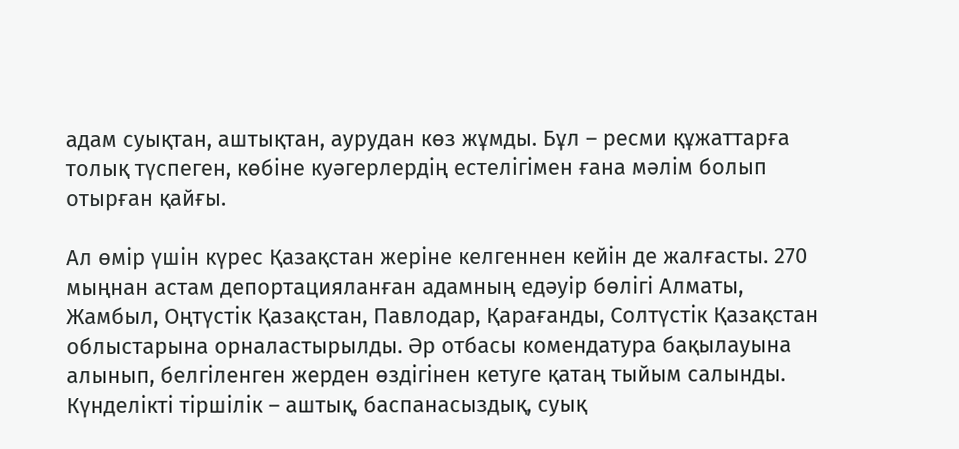адам суықтан, аштықтан, аурудан көз жұмды. Бұл – ресми құжаттарға толық түспеген, көбіне куәгерлердің естелігімен ғана мәлім болып отырған қайғы.

Ал өмір үшін күрес Қазақстан жеріне келгеннен кейін де жалғасты. 270 мыңнан астам депортацияланған адамның едәуір бөлігі Алматы, Жамбыл, Оңтүстік Қазақстан, Павлодар, Қарағанды, Солтүстік Қазақстан облыстарына орналастырылды. Әр отбасы комендатура бақылауына алынып, белгіленген жерден өздігінен кетуге қатаң тыйым салынды. Күнделікті тіршілік – аштық, баспанасыздық, суық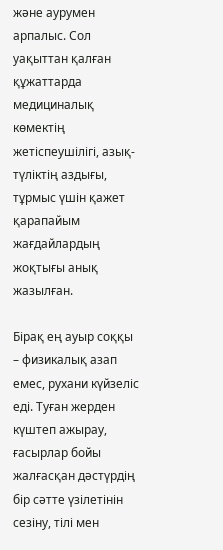және аурумен арпалыс. Сол уақыттан қалған құжаттарда медициналық көмектің жетіспеушілігі, азық-түліктің аздығы, тұрмыс үшін қажет қарапайым жағдайлардың жоқтығы анық жазылған.

Бірақ ең ауыр соққы – физикалық азап емес, рухани күйзеліс еді. Туған жерден күштеп ажырау, ғасырлар бойы жалғасқан дәстүрдің бір сәтте үзілетінін сезіну, тілі мен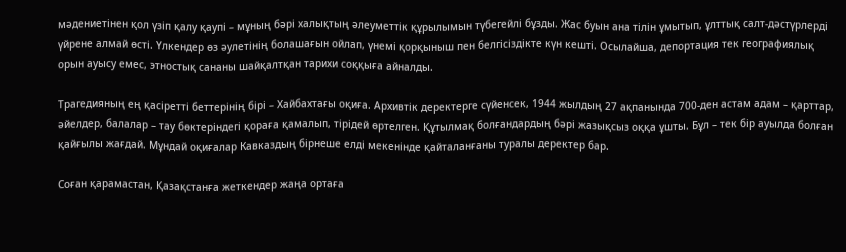мәдениетінен қол үзіп қалу қаупі – мұның бәрі халықтың әлеуметтік құрылымын түбегейлі бұзды. Жас буын ана тілін ұмытып, ұлттық салт-дәстүрлерді үйрене алмай өсті. Үлкендер өз әулетінің болашағын ойлап, үнемі қорқыныш пен белгісіздікте күн кешті. Осылайша, депортация тек географиялық орын ауысу емес, этностық сананы шайқалтқан тарихи соққыға айналды.

Трагедияның ең қасіретті беттерінің бірі – Хайбахтағы оқиға. Архивтік деректерге сүйенсек, 1944 жылдың 27 ақпанында 700-ден астам адам – қарттар, әйелдер, балалар – тау бөктеріндегі қораға қамалып, тірідей өртелген. Құтылмақ болғандардың бәрі жазықсыз оққа ұшты. Бұл – тек бір ауылда болған қайғылы жағдай. Мұндай оқиғалар Кавказдың бірнеше елді мекенінде қайталанғаны туралы деректер бар.

Соған қарамастан, Қазақстанға жеткендер жаңа ортаға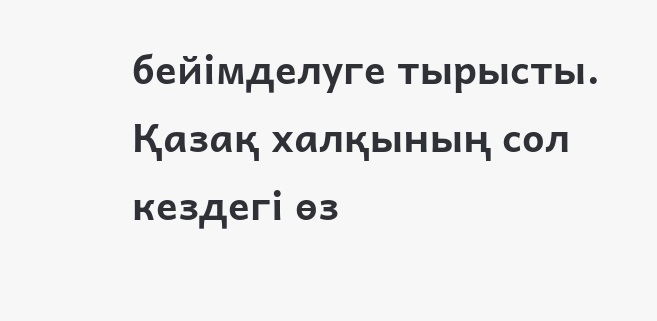бейімделуге тырысты. Қазақ халқының сол кездегі өз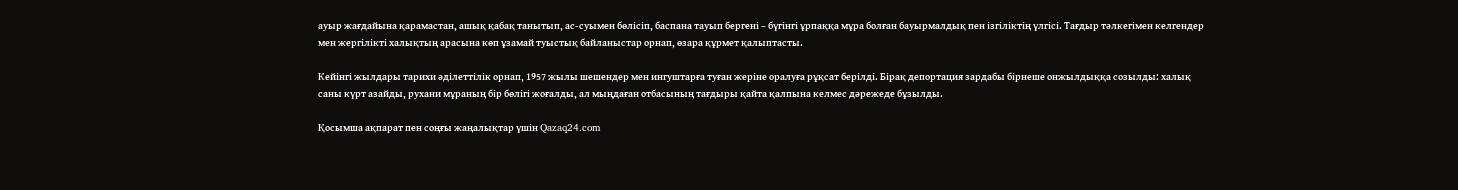ауыр жағдайына қарамастан, ашық қабақ танытып, ас-суымен бөлісіп, баспана тауып бергені – бүгінгі ұрпаққа мұра болған бауырмалдық пен ізгіліктің үлгісі. Тағдыр тәлкегімен келгендер мен жергілікті халықтың арасына көп ұзамай туыстық байланыстар орнап, өзара құрмет қалыптасты.

Кейінгі жылдары тарихи әділеттілік орнап, 1957 жылы шешендер мен ингуштарға туған жеріне оралуға рұқсат берілді. Бірақ депортация зардабы бірнеше онжылдыққа созылды: халық саны күрт азайды, рухани мұраның бір бөлігі жоғалды, ал мыңдаған отбасының тағдыры қайта қалпына келмес дәрежеде бұзылды.

Қосымша ақпарат пен соңғы жаңалықтар үшін Qazaq24.com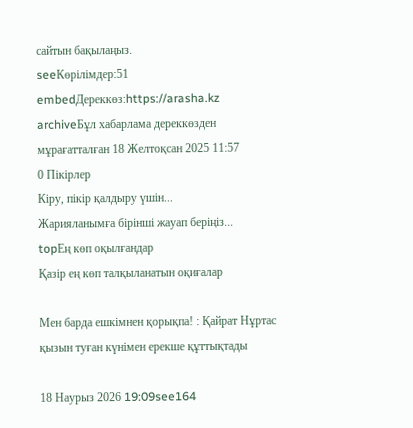сайтын бақылаңыз.
seeКөрілімдер:51
embedДереккөз:https://arasha.kz
archiveБұл хабарлама дереккөзден мұрағатталған 18 Желтоқсан 2025 11:57
0 Пікірлер
Кіру, пікір қалдыру үшін...
Жарияланымға бірінші жауап беріңіз...
topЕң көп оқылғандар
Қазір ең көп талқыланатын оқиғалар

Мен барда ешкімнен қорықпа! : Қайрат Нұртас қызын туған күнімен ерекше құттықтады

18 Наурыз 2026 19:09see164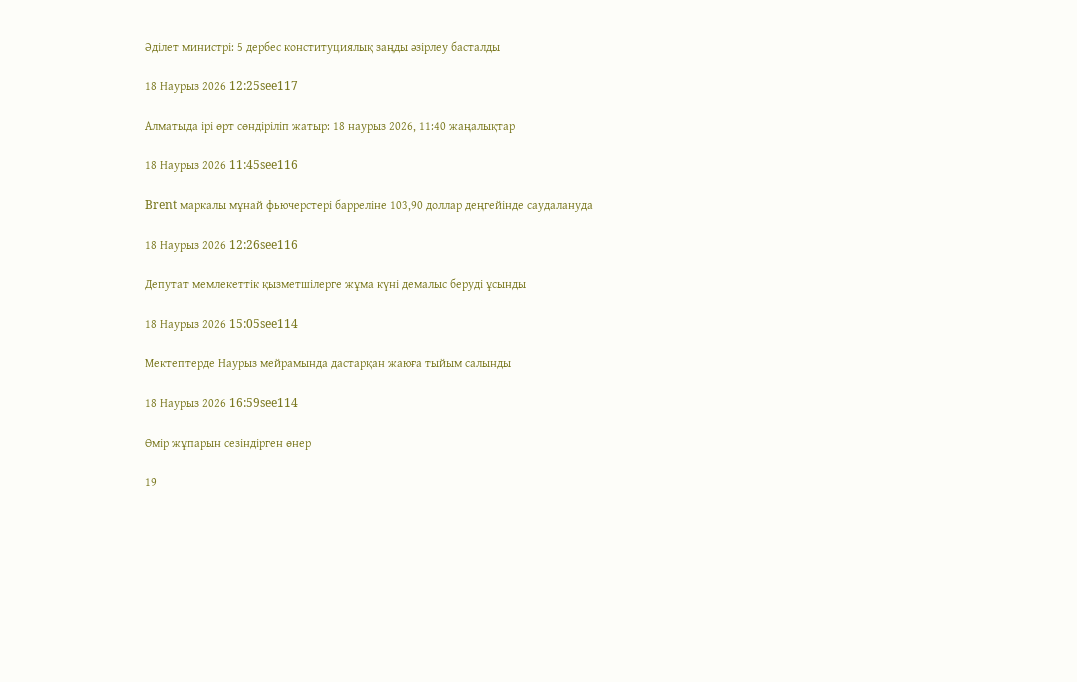Әділет министрі: 5 дербес конституциялық заңды әзірлеу басталды

18 Наурыз 2026 12:25see117

Алматыда ірі өрт сөндіріліп жатыр: 18 наурыз 2026, 11:40 жаңалықтар

18 Наурыз 2026 11:45see116

Brent маркалы мұнай фьючерстері барреліне 103,90 доллар деңгейінде саудалануда

18 Наурыз 2026 12:26see116

Депутат мемлекеттік қызметшілерге жұма күні демалыс беруді ұсынды

18 Наурыз 2026 15:05see114

Мектептерде Наурыз мейрамында дастарқан жаюға тыйым салынды

18 Наурыз 2026 16:59see114

Өмір жұпарын сезіндірген өнер

19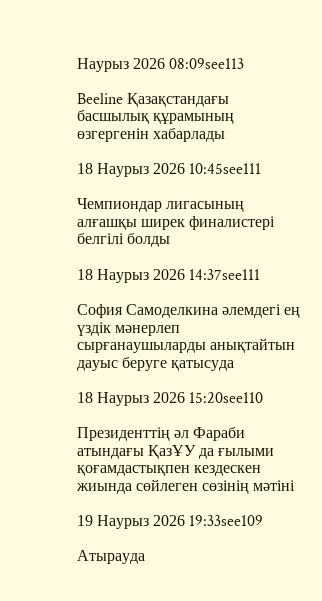Наурыз 2026 08:09see113

Beeline Қазақстандағы басшылық құрамының өзгергенін хабарлады

18 Наурыз 2026 10:45see111

Чемпиондар лигасының алғашқы ширек финалистері белгілі болды

18 Наурыз 2026 14:37see111

София Самоделкина әлемдегі ең үздік мәнерлеп сырғанаушыларды анықтайтын дауыс беруге қатысуда

18 Наурыз 2026 15:20see110

Президенттің әл Фараби атындағы ҚазҰУ да ғылыми қоғамдастықпен кездескен жиында сөйлеген сөзінің мәтіні

19 Наурыз 2026 19:33see109

Атырауда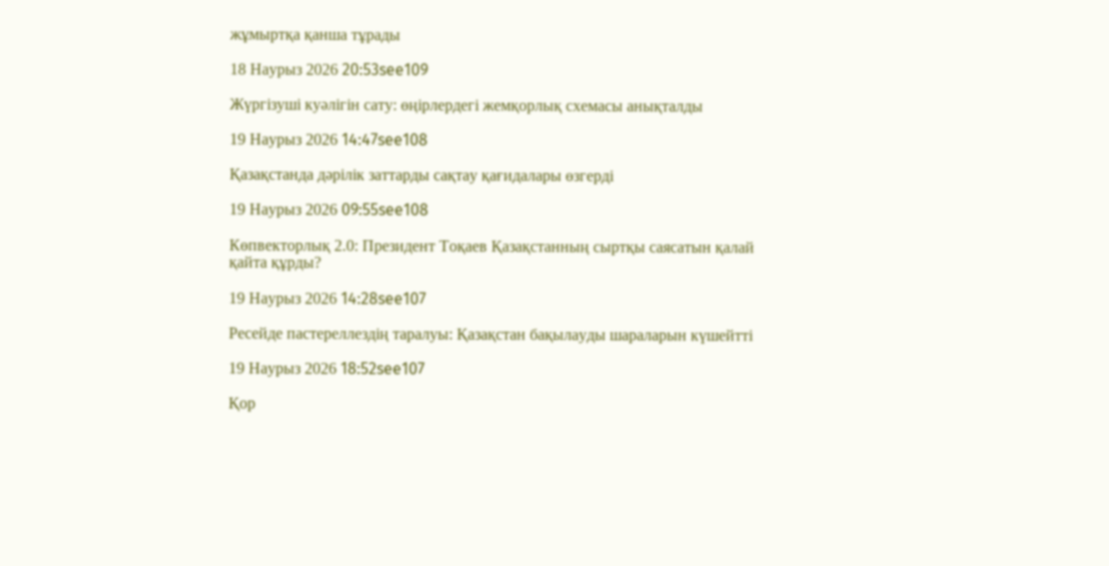жұмыртқа қанша тұрады

18 Наурыз 2026 20:53see109

Жүргізуші куәлігін сату: өңірлердегі жемқорлық схемасы анықталды

19 Наурыз 2026 14:47see108

Қазақстанда дәрілік заттарды сақтау қағидалары өзгерді

19 Наурыз 2026 09:55see108

Көпвекторлық 2.0: Президент Тоқаев Қазақстанның сыртқы саясатын қалай қайта құрды?

19 Наурыз 2026 14:28see107

Ресейде пастереллездің таралуы: Қазақстан бақылауды шараларын күшейтті

19 Наурыз 2026 18:52see107

Қор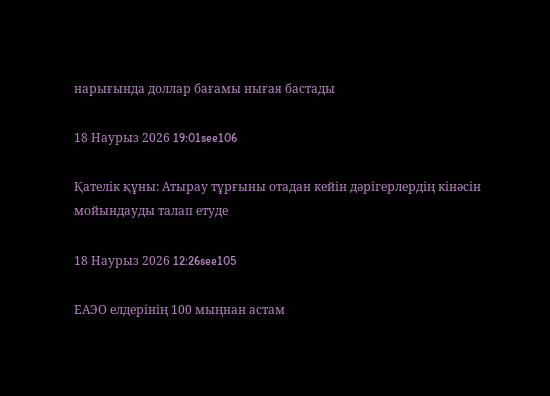нарығында доллар бағамы нығая бастады

18 Наурыз 2026 19:01see106

Қателік құны: Атырау тұрғыны отадан кейін дәрігерлердің кінәсін мойындауды талап етуде

18 Наурыз 2026 12:26see105

ЕАЭО елдерінің 100 мыңнан астам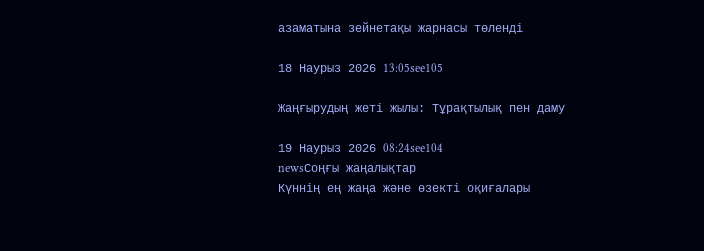азаматына зейнетақы жарнасы төленді

18 Наурыз 2026 13:05see105

Жаңғырудың жеті жылы: Тұрақтылық пен даму

19 Наурыз 2026 08:24see104
newsСоңғы жаңалықтар
Күннің ең жаңа және өзекті оқиғалары